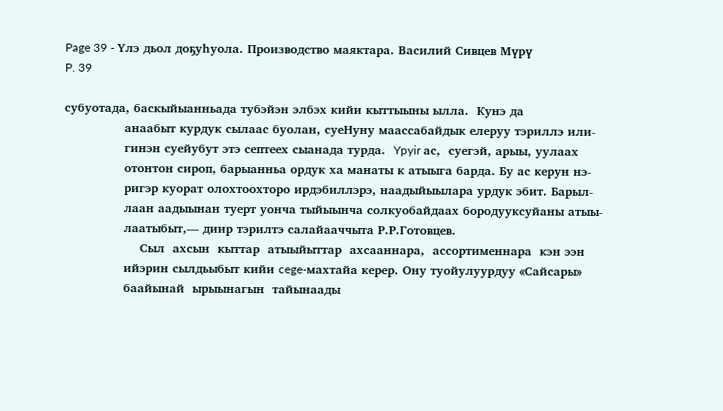Page 39 - Үлэ дьол доҕуһуола. Производство маяктара. Василий Сивцев Мүрү
P. 39

субуотада, баскыйыанньада тубэйэн элбэх кийи кыттыыны ылла.  Кунэ да
               анаабыт курдук сылаас буолан, суеНуну маассабайдык елеруу тэриллэ или-
               гинэн суейубут этэ септеех сыанада турда.  Ypyir ас,  суегэй, арыы, уулаах
               отонтон сироп, барыанньа ордук ха манаты к атыыга барда. Бу ас керун нэ-
               ригэр куорат олохтоохторо ирдэбиллэрэ, наадыйыылара урдук эбит. Барыл-
               лаан аадыынан туерт уонча тыйыынча солкуобайдаах бородууксуйаны атыы-
               лаатыбыт,— диир тэрилтэ салайааччыта Р.Р.Готовцев.
                   Сыл  ахсын  кыттар  атыыйыттар  ахсааннара,  ассортименнара  кэн ээн
               ийэрин сылдьыбыт кийи cege-махтайа керер. Ону туойулуурдуу «Сайсары»
               баайынай  ырыынагын  тайынаады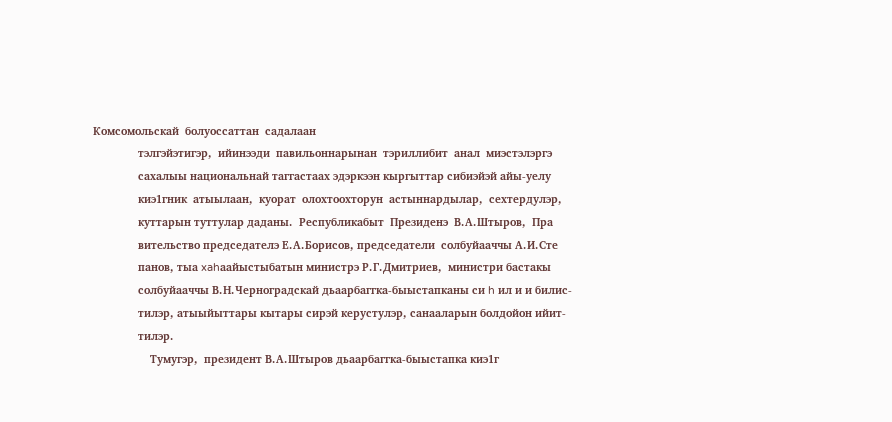Комсомольскай  болуоссаттан  садалаан
               тэлгэйэтигэр,  ийинээди  павильоннарынан  тэриллибит  анал  миэстэлэргэ
               сахалыы национальнай таггастаах эдэркээн кыргыттар сибиэйэй айы-уелу
               киэ1гник  атыылаан,  куорат  олохтоохторун  астыннардылар,  сехтердулэр,
               куттарын туттулар даданы.  Республикабыт  Президенэ  В.А.Штыров,  Пра
               вительство председателэ Е.А.Борисов, председатели  солбуйааччы А.И.Сте
               панов, тыа xahаайыстыбатын министрэ Р.Г.Дмитриев,  министри бастакы
               солбуйааччы В.Н.Черноградскай дьаарбаггка-быыстапканы си h ил и и билис-
               тилэр, атыыйыттары кытары сирэй керустулэр, санааларын болдойон ийит-
               тилэр.
                   Тумугэр,  президент В.А.Штыров дьаарбаггка-быыстапка киэ1г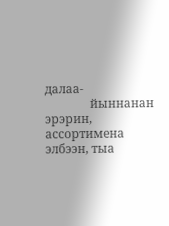далаа-
               йыннанан эрэрин,  ассортимена элбээн, тыа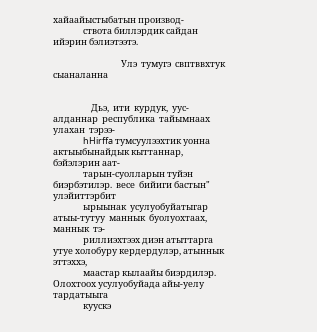хайаайыстыбатын производ-
               ствота биллэрдик сайдан ийэрин бэлиэтээтэ.

                                  Улэ  тумугэ  свптввхтук  сыаналанна


                   Дьэ,  ити  курдук,  уус-алданнар  республика  тайымнаах  улахан  тэрээ-
               hHirffa тумсуулээхтик уонна актыыбынайдык кыттаннар,  бэйэлэрин аат-
               тарын-суолларын туйэн  биэрбэтилэр.  весе  бийиги бастын"  улэйиттэрбит
               ырыынак  усулуобуйатыгар  атыы-тутуу  маннык  буолуохтаах,  маннык  тэ-
               риллиэхтээх диэн атыттарга утуе холобуру кердердулэр, атыннык эттэххэ,
               маастар кылаайы биэрдилэр. Олохтоох усулуобуйада айы-уелу тардатыыга
               куускэ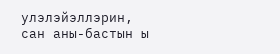улэлэйэллэрин, сан аны-бастын ы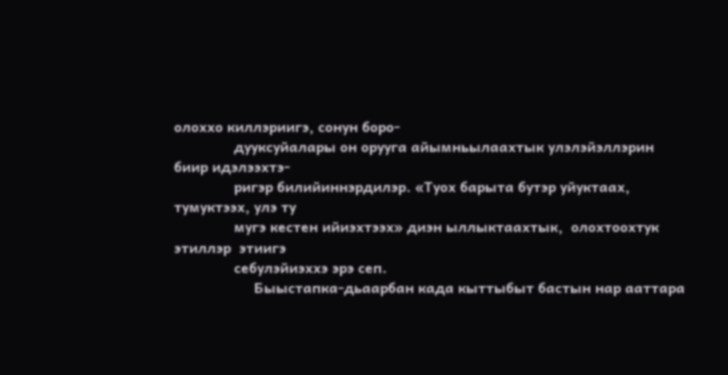олоххо киллэриигэ, сонун боро-
               дууксуйалары он орууга айымньылаахтык улэлэйэллэрин биир идэлээхтэ-
               ригэр билийиннэрдилэр. «Туох барыта бутэр уйуктаах, тумуктээх, улэ ту
               мугэ кестен ийиэхтээх» диэн ыллыктаахтык,  олохтоохтук этиллэр  этиигэ
               себулэйиэххэ эрэ сеп.
                    Быыстапка-дьаарбан када кыттыбыт бастын нар ааттара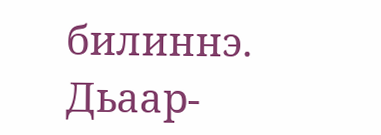билиннэ. Дьаар-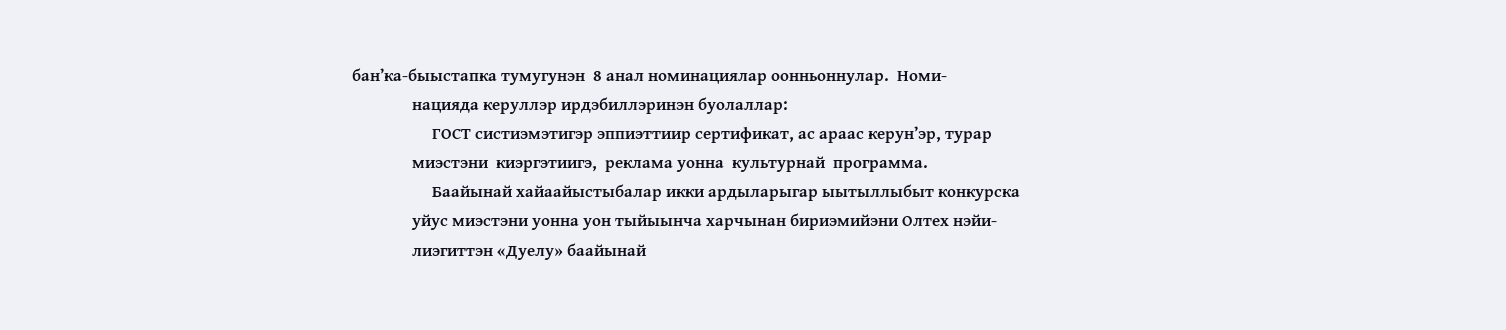бан’ка-быыстапка тумугунэн  8 анал номинациялар оонньоннулар.  Номи-
               нацияда керуллэр ирдэбиллэринэн буолаллар:
                    ГОСТ систиэмэтигэр эппиэттиир сертификат, ас араас керун’эр, турар
               миэстэни  киэргэтиигэ,  реклама уонна  культурнай  программа.
                    Баайынай хайаайыстыбалар икки ардыларыгар ыытыллыбыт конкурска
               уйус миэстэни уонна уон тыйыынча харчынан бириэмийэни Олтех нэйи-
               лиэгиттэн «Дуелу» баайынай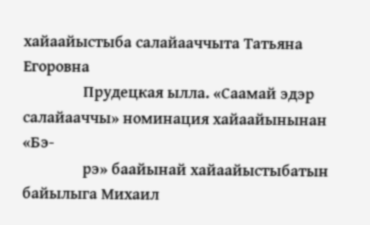хайаайыстыба салайааччыта Татьяна Егоровна
               Прудецкая ылла. «Саамай эдэр салайааччы» номинация хайаайынынан «Бэ-
               рэ» баайынай хайаайыстыбатын байылыга Михаил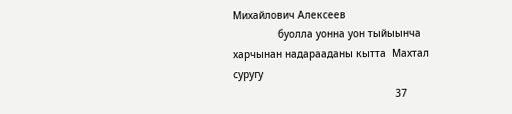Михайлович Алексеев
               буолла уонна уон тыйыынча харчынан надарааданы кытта  Махтал суругу
                                                      37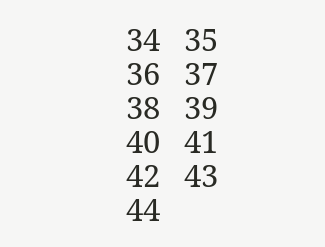34   35   36   37   38   39   40   41   42   43   44